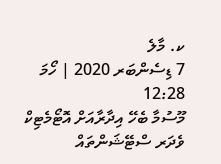ކ. މާލެ
7 ޑިސެންބަރ 2020 | ހޯމަ 12:28
މޫސުމާ ބެހޭ އިދާރާއަށް އޮޓޯމެޓިކް ވެދަރ ސްޓޭޝަންތައް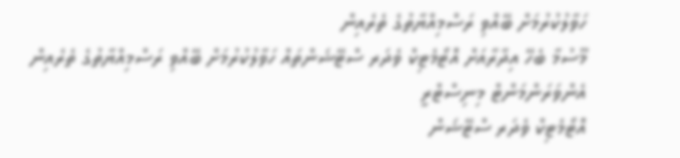ހަވާލުކުރުމަށް ބޭއްވި ރަސްމިއްޔާތުގެ ތެރެއިން
މޫސުމާ ބެހޭ އިދާރާއަށް އޮޓޯމެޓިކް ވެދަރ ސްޓޭޝަންތައް ހަވާލުކުރުމަށް ބޭއްވި ރަސްމިއްޔާތުގެ ތެރެއިން
އެންވަރަންމަންޓް މިނިސްޓްރީ
އޮޓޯމެޓިކް ވެދަރ ސްޓޭޝަން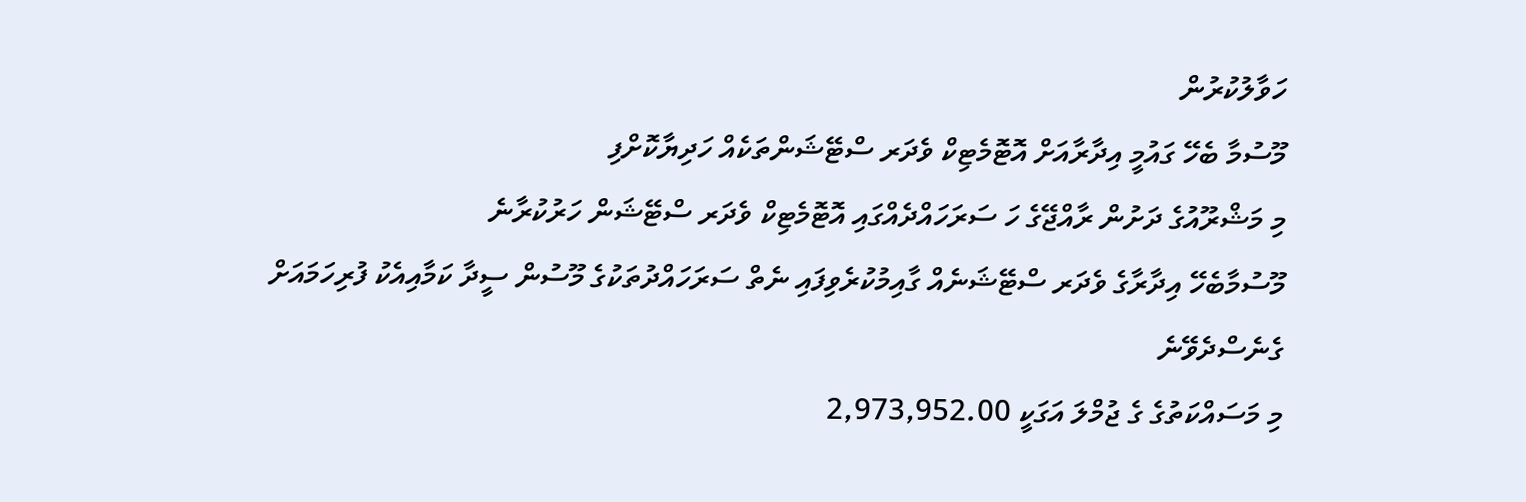ހަވާލުކުރުން
މޫސުމާ ބެހޭ ގައުމީ އިދާރާއަށް އޮޓޮމެޓިކް ވެދަރ ސްޓޭޝަންތަކެއް ހަދިޔާކޮށްފި
މި މަޝްރޫއުގެ ދަށުން ރާއްޖޭގެ ހަ ސަރަހައްދެއްގައި އޮޓޮމެޓިކް ވެދަރ ސްޓޭޝަން ހަރުކުރާނެ
މޫސުމާބެހޭ އިދާރާގެ ވެދަރ ސްޓޭޝަނެއް ގާއިމުކުރެވިފައި ނެތް ސަރަހައްދުތަކުގެ މޫސުން ސީދާ ކަމާއިއެކު ފުރިހަމައަށް ގެނެސްދެވޭނެ
މި މަސައްކަތުގެ ގެ ޖުމްލަ އަގަކީ 2,973,952.00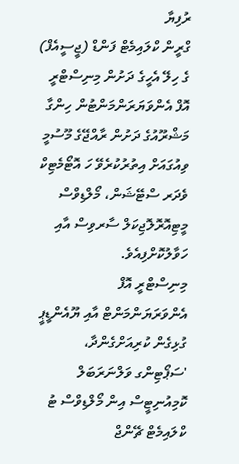ރުފިޔާ
ގްރީން ކްލައިމެޓް ފަންޑް (ޖީސީއެފް) ގެ ހިލޭ އެހީގެ ދަށުން މިނިސްޓްރީ އޮފް އެންވަޔަރަންމަންޓުން ހިންގާ މަޝްރޫއުގެ ދަށުން ރާއްޖޭގެ މޫސުމީ ވިއުގައަށް އިތުރުކުރެވޭ ހަ އޮޓޯމެޓިކް ވެދަރ ސްޓޭޝަން، މޯލްޑިވްސް މީޓިއޮރޮލޮޖިކަލް ސާރވިސް އާއި ހަވާލުކޮށްފިއެވެ.
މިނިސްޓްރީ އޮފް އެންވަރަޔަންމަންޓް އާއި ޔޫއެންޑީޕީ ގުޅިގެން ކުރިއަށްގެންދާ، 'ސަޕޯޓިންގ ވަލްނަރަބަލް ކޮމިއުނިޓީސް އިން މޯލްޑިވްސް ޓު ކްލައިމެޓް ޗޭންޖް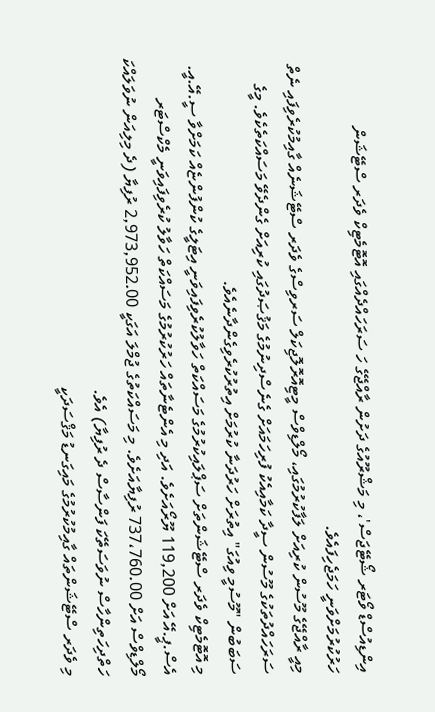އިންޑިއުސްޑް ވޯޓަރ ޝޯޓޭޖަސް'، މި މަޝްރޫއުގެ ދަށުން ރާއްޖޭގެ ހަ ސަރަހައްދެއްގައި އޮޓޮމެޓިކް ވެދަރ ސްޓޭޝަން ހަރުކުރުމަށްވަނީ ހަމަޖެހިފައެވެ.
މިއީ ރާއްޖޭގެ މޫސުން ކުރިއަށް ލަފާކުރުމުގައި، މޯލްޑިވްސް މީޓިއޮރޮލޮޖިކަލް ސަރވިސްގެ ވެދަރ ސްޓޭޝަނެއް ގާއިމުކުރެވިފައި ނެތް ސަރަހައްދުތަކުގެ މޫސުން ސީދާ ކަމާއިއެކު ފުރިހަމައަށް ގެނެސްދިނުމުގެ މަޤުޞަދުގައި ކުރިއަށް ގެންދެވޭ މަސައްކަތެކެވެ. މީގެ ސަބަބުން "މޫސުމީ ވިއުގަ" އިތުރަށް ހަރުދަނާ ކުރުމަށް އިތުރުކުރެވިގެންދާނެއެވެ.
މި އޮޓޮމެޓިކް ވެދަރ ސްޓޭޝަންތަށް ސަޕްލައިކުރުމުގެ މަސައްކަތް ހަވާލުކުރެވިފައިވަނީ އިޓަލީގެ ކުންފުންޏެއް ކަމަށްވާ ސީ.އޭ.އީ. އެސް.ޕީ.އޭ އަށް 119,200 ޔޫރޯއަށެވެ. އަދި މި އެންޓެނާތައް ހަރުކުރުމުގެ މަސައްކަތް ހަވާލު ކުރެވިފައިވަނީ މެކްސްޓަރ މޯލްޑިވްސް އަށް 737،760.00 ރުފިޔާއަށެވެ. މި މަސައްކަތުގެ ޖުމްލަ އަގަކީ 2,973,952.00 ރުފިޔާ (ދެ މިލިއަން ނުވަލައްކަ ހަތްދިހަތިންހާސް ނުވަސަތޭކަ ފަންސާސް ދެ ރުފިޔާ) އެވެ.
މި ވެދަރ ސްޓޭޝަންތައް ގާއިމުކުރުމުގެ މައިގަނޑު މަޤްސަދަކީ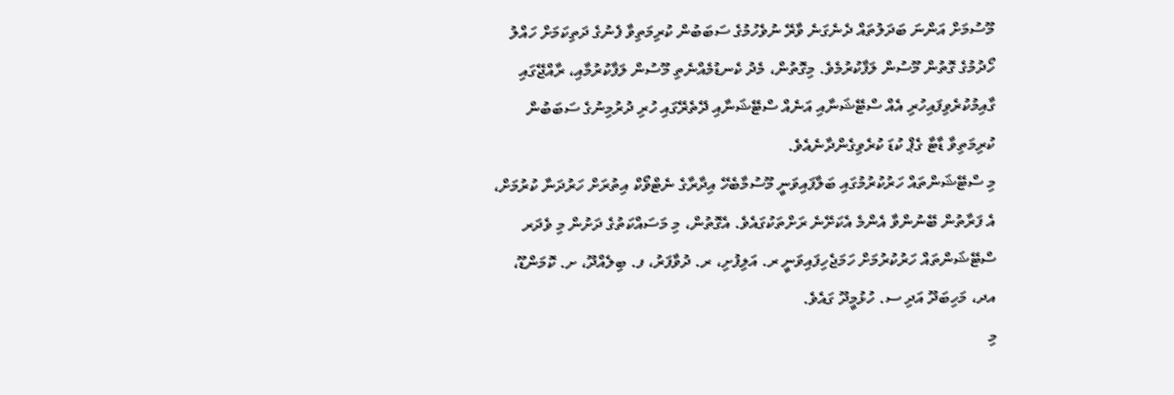މޫސުމަށް އަންނަ ބަދަލުތައް ދެނެގަނެ ވާރޭ ނުވެހުމުގެ ސަބަބުން ކުރިމަތިވާ ފެނުގެ ދަތިކަމަށް ހައްލު ހޯދުމުގެ ގޮތުން މޫސުން ލަފާކުރުމެވެ. މިގޮތުން، މެދު ކެނޑުމެއްނެތި މޫސުން ލަފާކުރުމާއި، ރާއްޖޭގައި ގާއިމުކުރެވިފައިހުރި އެއް ސްޓޭޝަނާއި އަނެއް ސްޓޭޝަނާއި ދޭތެރޭގައި ހުރި ދުރުމިނުގެ ސަބަބުން ކުރިމަތިވާ ޑާޓާ ގެޕް ކުޑަ ކުރެވިގެންދާނެއެވެ.
މި ސްޓޭޝަންތައް ހަރުކުރުމުގައި ބަލާފައިވަނީ މޫސުމާބެހޭ އިދާރާގެ ނެޓްވޯކް އިތުރަށް ހަރުދަނާ ކުރުމަށް، އެ ފަރާތުން ބޭނުންވާ އެންމެ އެކަށޭނެ ރަށްތަކުގައެވެ. އެގޮތުން، މި މަސައްކަތުގެ ދަށުން މި ވެދަރ ސްޓޭޝަންތައް ހަރުކުރުމަށް ހަމަޖެހިފައިވަނީ ރ. އަލިފުށި، ރ. ދުވާފަރު، ފ. ބިލެއްދޫ، ށ. ކޮމަންޑޫ، އދ، މަހިބަދޫ އަދި ސ. ހުޅުމީދޫ ގައެވެ.
މި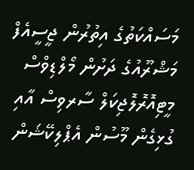މަސައްކަތުގެ އިތުރުން ޖީސީއެފް މަޝްރޫއުގެ ދަށުން މޯލްޑިވްސް މީޓިއޮރޮލޮޖިކަލް ސާރވިސް އާއި ގުޅިގެން މޫސުން އެޕްލިކޭޝަން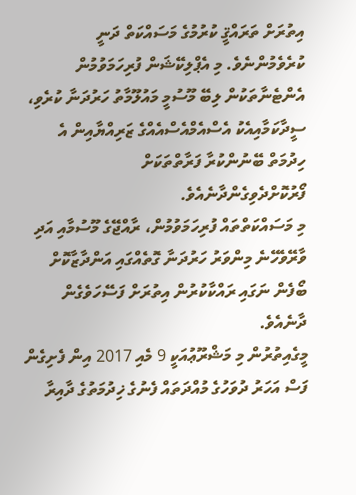އިތުރަށް ތަރައްޤީ ކުރުމުގެ މަސައްކަތް ދަނީ ކުރެވެމުންނެވެ. މި އެޕްލިކޭޝަން ފުރިހަމަވުމުން އެންޓެނާތަކުން ލިބޭ މޫސުމީ މައުލޫމާތު ހަރުދަނާ ކުރެވި، ސީދާކަމާއިއެކު އެސްއެމްއެސްއެއްގެ ޒަރިއްޔާއިން އެ ހިދުމަތް ބޭނުންކުރާ ފަރާތްތަކަށް ފޯރުކޮށްދެވިގެންދާނެއެވެ.
މި މަސައްކަތްތައް ފުރިހަމަވުމުން، ރާއްޖޭގެ މޫސުމާއި އަދި ވާރޭވެހޭނެ މިންވަރު ހަރުދަނާ ގޮތެއްގައި އަންދާޒާކޮށް ބޯފެން ނަގައި ރައްކާކުރުން އިތުރަށް ފަސޭހަވެގެން ދާނެއެވެ.
މީގެއިތުރުން މި މަޝްރޫޢުއަކީ 9 މެއި 2017 އިން ފެށިގެން ފަސް އަހަރު ދުވަހުގެ މުއްދަތައް ފެނުގެ ޚިދުމަތުގެ ދާއިރާ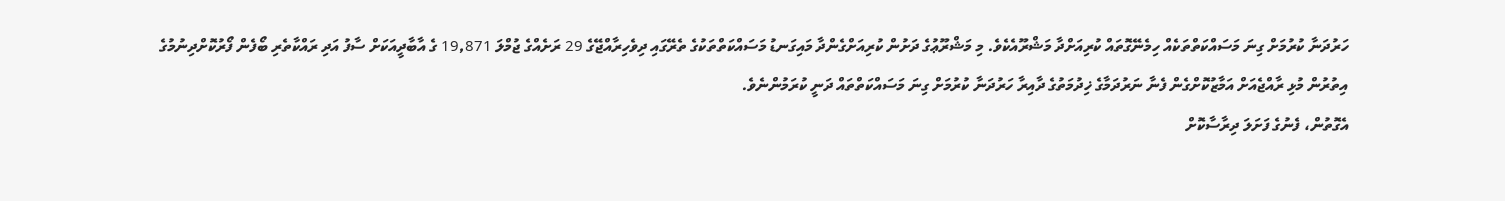ހަރުދަނާ ކުރުމަށް ގިނަ މަސައްކަތްތަކެއް ހިމެނޭގޮތައް ކުރިއަށްދާ މަޝްރޫއެކެވެ. މި މަޝްރޫޢުގެ ދަށުން ކުރިއަށްގެންދާ މައިގަނޑު މަސައްކަތްތަކުގެ ތެރޭގައި ދިވެހިރާއްޖޭގެ 29 ރަށެއްގެ ޖުމްލަ 19,871 ގެ އާބާދީއަކަށް ސާފު އަދި ރައްކާތެރި ބޯފެން ފޯރުކޮށްދިނުމުގެ އިތުރުން މުޅި ރާއްޖެއަށް އަމާޒުކޮށްގެން ފެނާ ނަރުދަމާގެ ޚިދުމަތުގެ ދާއިރާ ހަރުދަނާ ކުރުމަށް ގިނަ މަސައްކަތްތައް ދަނީ ކުރަމުންނެވެ.
އެގޮތުން، ފެނުގެ ފަށަލަ ދިރާސާކޮށް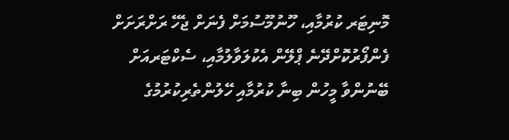މޮނިޓަރ ކުރުމާއި، ހޫނުމޫސުމަށް ފެނަށް ޖެހޭ ރަށްރަށަށް ފެންފޯރުކޮށްދޭނެ ޕްލޭން އެކުލަވާލުމާއި، ސެކްޓަރއަށް ބޭނުންވާ މީހުން ބިނާ ކުރުމާއި ހޭލުންތެރިކުރުމުގެ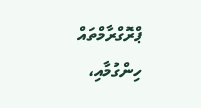ޕްރޮގްރާމްތައް ހިންގުމާއި،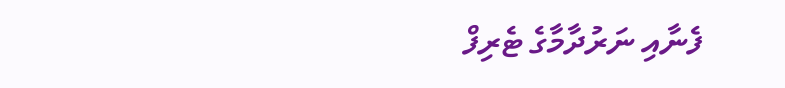ފެނާއި ނަރުދާމާގެ ޓެރިފް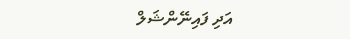އަދި ފައިނޭންޝަލް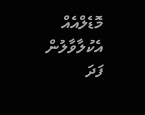މޮޑެލްއެއް އެކުލާވާލުން ފަދަ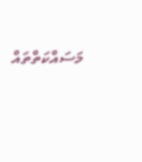މަސައްކަތްތައް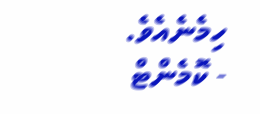ހިމެނެއެވެ.
- ކޮމެންޓް